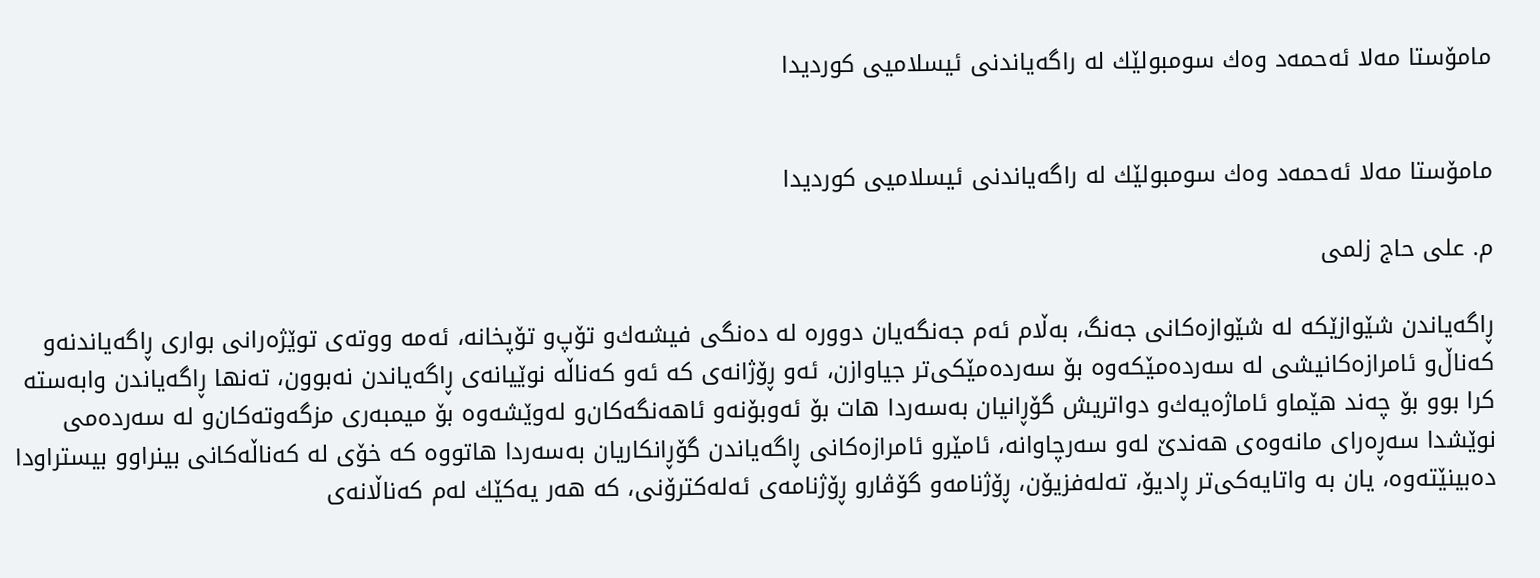مامۆستا مه‌لا ئه‌حمه‌د وه‌ك سومبولێك له‌ راگه‌یاندنی‌ ئیسلامیی كوردیدا


مامۆستا مه‌لا ئه‌حمه‌د وه‌ك سومبولێك له‌ راگه‌یاندنی‌ ئیسلامیی كوردیدا

م. على حاج زلمى

ڕاگه‌یاندن شێوازێكه‌ له‌ شێوازه‌كانی‌ جه‌نگ، به‌ڵام ئه‌م جه‌نگه‌یان دووره‌ له‌ ده‌نگی‌ فیشه‌ك‌و تۆپ‌و تۆپخانه‌، ئه‌مه‌ ووته‌ی‌ توێژه‌رانی‌ بواری‌ ڕاگه‌یاندنه‌و كه‌ناڵ‌و ئامرازه‌كانیشی‌ له‌ سه‌رده‌مێكه‌وه‌ بۆ سه‌رده‌مێكی‌تر جیاوازن، ئه‌و ڕۆژانه‌ی‌ كه‌ ئه‌و كه‌ناڵه‌ نوێیانه‌ی‌ ڕاگه‌یاندن نه‌بوون، ته‌نها ڕاگه‌یاندن وابه‌سته‌ كرا بوو بۆ چه‌ند هێماو ئاماژه‌یه‌ك‌و دواتریش گۆڕانیان به‌سه‌ردا هات بۆ ئه‌وبۆنه‌و ئاهه‌نگه‌كان‌و له‌وێشه‌وه‌ بۆ میمبه‌ری‌ مزگه‌وته‌كان‌و له‌ سه‌رده‌می‌ نوێشدا سه‌ڕه‌رای‌ مانه‌وه‌ی‌ هه‌ندێ له‌و سه‌رچاوانه‌، ئامێرو ئامرازه‌كانی‌ ڕاگه‌یاندن گۆڕانكاریان به‌سه‌ردا هاتووه‌ كه‌ خۆی‌ له‌ كه‌ناڵه‌كانی‌ بینراوو بیستراودا ده‌بینێته‌وه‌، یان به‌ واتایه‌كی‌تر ڕادیۆ، ته‌له‌فزیۆن، ڕۆژنامه‌و گۆڤارو ڕۆژنامه‌ی‌ ئه‌له‌كترۆنی‌، كه‌ هه‌ر یه‌كێك له‌م كه‌ناڵانه‌ی‌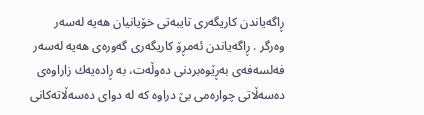ڕاگه‌یاندن كاریگه‌ری‌ تایبه‌تی‌ خۆیانیان هه‌یه‌ له‌سه‌ر وه‌رگر . ڕاگه‌یاندن ئه‌مڕۆ كاریگه‌ری‌ گه‌وره‌ی‌ هه‌یه‌ له‌سه‌ر فه‌لسه‌فه‌ی‌ به‌ڕێوه‌بردنی‌ ده‌وڵه‌ت، به‌ ڕاده‌یه‌ك زاراوه‌ی‌ ده‌سه‌ڵاتی‌ چواره‌می‌ بێ دراوه‌ كه‌ له‌ دوای‌ ده‌سه‌ڵاته‌كانی‌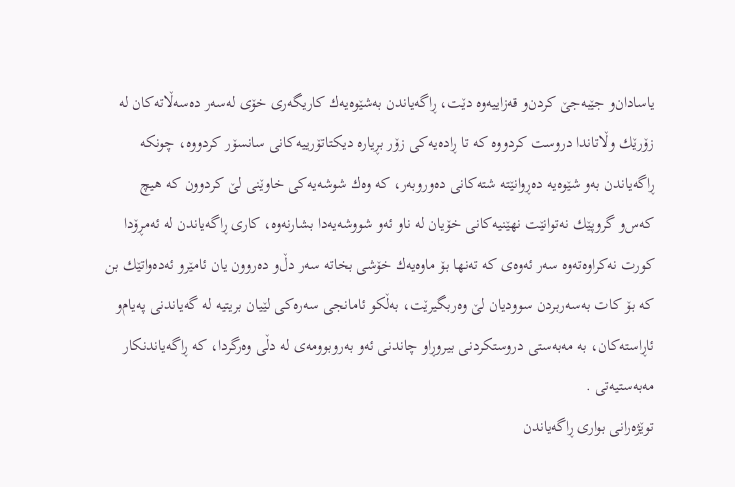یاسادان‌و جێبه‌جێ كردن‌و قه‌زاییه‌وه‌ دێت، ڕاگه‌یاندن به‌شێوه‌یه‌ك كاریگه‌ری‌ خۆی‌ له‌سه‌ر ده‌سه‌ڵاته‌كان له‌ زۆرێك وڵاتاندا دروست كردووه‌ كه‌ تا ڕاده‌یه‌كی‌ زۆر بڕیاره‌ دیكتاتۆرییه‌كانی‌ سانسۆر كردووه‌، چونكه‌ ڕاگه‌یاندن به‌و شێوه‌یه‌ ده‌ڕوانێته‌ شته‌كانی‌ ده‌وروبه‌ر، كه‌ وه‌ك شوشه‌یه‌كی‌ خاوێنی‌ لێ كردوون كه‌ هیچ كه‌س‌و گروپێك نه‌توانێت نهێنیه‌كانی‌ خۆیان له‌ ناو ئه‌و شووشه‌یه‌دا بشارنه‌وه‌، كاری‌ ڕاگه‌یاندن له‌ ئه‌مڕۆدا كورت نه‌كراوه‌ته‌وه‌ سه‌ر ئه‌وه‌ی‌ كه‌ ته‌نها بۆ ماوه‌یه‌ك خۆشی‌ بخاته‌ سه‌ر دڵ‌و ده‌روون یان ئامێرو ئه‌ده‌واتێك بن كه‌ بۆ كات به‌سه‌ربردن سوودیان لێ وه‌ربگیرێت، به‌ڵكو ئامانجی‌ سه‌ره‌كی‌ لێیان بریتیه‌ له‌ گه‌یاندنی‌ په‌یام‌و ئاڕاسته‌كان، به‌ مه‌به‌ستی‌ دروستكردنی‌ بیروڕاو چاندنی‌ ئه‌و به‌روبوومه‌ی‌ له‌ دڵی‌ وه‌رگردا، كه‌ ڕاگه‌یاندنكار مه‌به‌ستیه‌تی‌ .
توێژه‌رانی‌ بواری‌ ڕاگه‌یاندن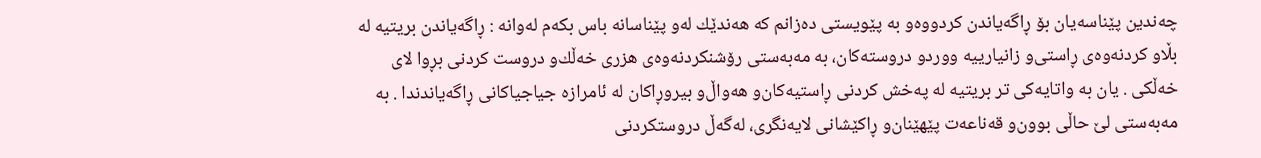چه‌ندین پێناسه‌یان بۆ ڕاگه‌یاندن كردووه‌و به‌ پێویستی‌ ده‌زانم كه‌ هه‌ندێك له‌و پێناسانه‌ باس بكه‌م له‌وانه : ڕاگه‌یاندن بریتیه‌ له‌ بڵاو كردنه‌وه‌ی‌ ڕاستی‌‌و زانیارییه‌ ووردو دروسته‌كان، به‌ مه‌به‌ستی‌ رۆشنكردنه‌وه‌ی‌ هزری‌ خه‌ڵك‌و دروست كردنی‌ بڕوا لای‌ خه‌ڵكی‌ . یان به‌ واتایه‌كی‌ تر بریتیه‌ له‌ په‌خش كردنی‌ ڕاستیه‌كان‌و هه‌واڵ‌و بیروڕاكان له‌ ئامرازه‌ جیاجیاكانی‌ ڕاگه‌یاندندا . به‌ مه‌به‌ستی‌ لێ حاڵی‌ بوون‌و قه‌ناعه‌ت پێهێنان‌و ڕاكێشانی‌ لایه‌نگری‌، له‌گه‌ڵ‌ دروستكردنی‌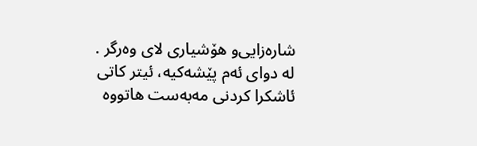شاره‌زایی‌‌و هۆشیاری‌ لای‌ وه‌رگر . له‌ دوای‌ ئه‌م پێشه‌كیه‌، ئیتر كاتی‌ ئاشكرا كردنی‌ مه‌به‌ست هاتووه‌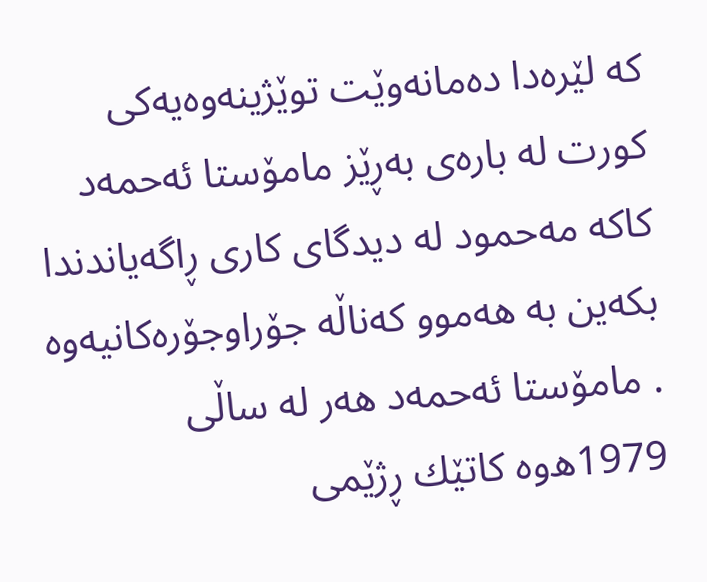كه‌ لێره‌دا ده‌مانه‌وێت توێژینه‌وه‌یه‌كی‌ كورت له‌ باره‌ی‌ به‌ڕێز مامۆستا ئه‌حمه‌د كاكه‌ مه‌حمود له‌ دیدگای‌ كاری‌ ڕاگه‌یاندندا بكه‌ین به‌ هه‌موو كه‌ناڵه‌ جۆراوجۆره‌كانیه‌وه‌ . مامۆستا ئه‌حمه‌د هه‌ر له‌ ساڵی‌ 1979ه‌وه‌ كاتێك ڕژێمی‌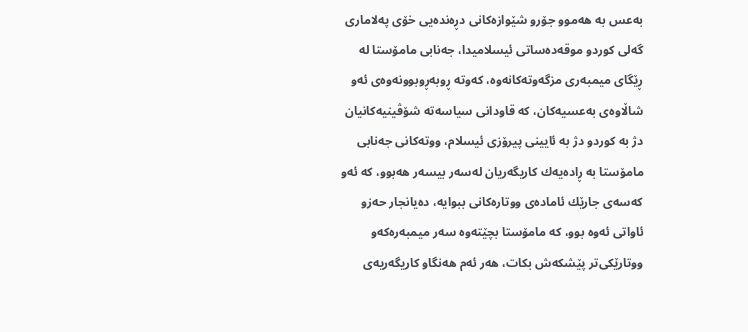به‌عس به‌ هه‌موو جۆرو شێوازه‌كانی‌ دڕه‌نده‌یی‌ خۆی‌ په‌لاماری‌ گه‌لی‌ كوردو موقه‌ده‌ساتی‌ ئیسلامیدا، جه‌نابی‌ مامۆستا له‌ ڕێگای‌ میمبه‌ری‌ مزگه‌وته‌كانه‌وه‌، كه‌وته‌ ڕوبه‌ڕوبوونه‌وه‌ی‌ ئه‌و شاڵاوه‌ی‌ به‌عسیه‌كان، كه‌ قاودانی‌ سیاسه‌ته‌ شۆڤینیه‌كانیان دژ به‌ كوردو دژ به‌ ئایینی‌ پیرۆزی‌ ئیسلام، ووته‌كانی‌ جه‌نابی‌ مامۆستا به‌ ڕاده‌یه‌ك كاریگه‌ریان له‌سه‌ر بیسه‌ر هه‌بوو، كه‌ ئه‌و كه‌سه‌ی‌ جارێك ئاماده‌ی‌ ووتاره‌كانی‌ ببوایه‌، ده‌یانجار حه‌زو ئاواتی‌ ئه‌وه‌ بوو، كه‌ مامۆستا بچێته‌وه‌ سه‌ر میمبه‌ره‌كه‌و ووتارێكی‌تر پێشكه‌ش بكات، هه‌ر ئه‌م هه‌نگاو كاریگه‌ریه‌ی‌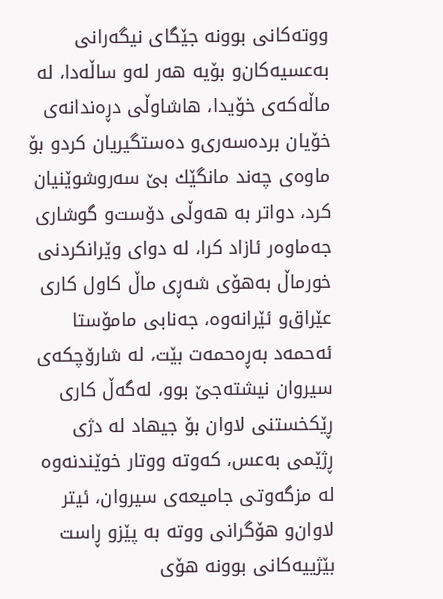ووته‌كانی‌ بوونه‌ جێگای‌ نیگه‌رانی‌ به‌عسیه‌كان‌و بۆیه‌ هه‌ر له‌و ساڵه‌دا، له‌ ماڵه‌كه‌ی‌ خۆیدا، هاشاوڵی دڕه‌ندانه‌ی‌ خۆیان برده‌سه‌ری‌‌و ده‌ستگیریان كردو بۆ ماوه‌ی‌ چه‌ند مانگێك بێ سه‌روشوێنیان كرد، دواتر به‌ هه‌وڵی‌ دۆست‌و گوشاری‌ جه‌ماوه‌ر ئازاد كرا، له‌ دوای‌ وێرانكردنی‌ خورماڵ به‌هۆی‌ شه‌ڕی‌ ماڵ‌ كاول كا‌ری‌ عێراق‌و ئێرانه‌وه‌، جه‌نابی‌ مامۆستا ئه‌حمه‌د به‌ڕه‌حمه‌ت بێت، له‌ شارۆچكه‌ی‌ سیروان نیشته‌جێ بوو، له‌گه‌ڵ‌ كاری‌ ڕێكخستنی‌ لاوان بۆ جیهاد له‌ دژی‌ ڕژێمی‌ به‌عس، كه‌وته‌ ووتار خوێندنه‌وه‌ له‌ مزگه‌وتی‌ جامیعه‌ی‌ سیروان، ئیتر لاوان‌و هۆگرانی‌ ووته‌ به‌ پێزو ڕاست بێژییه‌كانی‌ بوونه‌ هۆی‌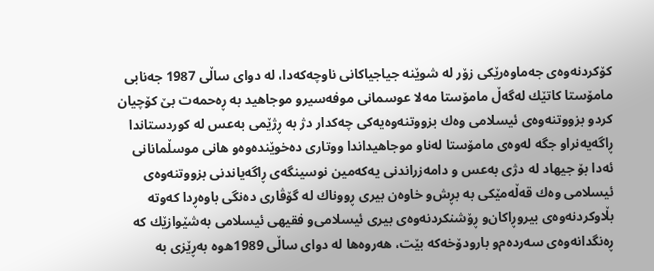كۆكردنه‌وه‌ی‌ جه‌ماوه‌رێكی‌ زۆر له‌ شوێنه‌ جیاجیاكانی‌ ناوچه‌كه‌دا، له‌ دوای‌ ساڵی‌ 1987 جه‌نابی‌ مامۆستا كاتێك له‌گه‌ڵ‌ مامۆستا مه‌لا عوسمانی‌ موفه‌سیرو موجاهید‌ به‌ ڕه‌حمه‌ت بێ كۆچیان كردو بزووتنه‌وه‌ی‌ ئیسلامی‌ وه‌ك بزووتنه‌وه‌یه‌كی‌ چه‌كدار دژ به‌ ڕژێمی‌ به‌عس له‌ كوردستاندا ڕاگه‌یه‌نراو جگه‌ له‌وه‌ی‌ مامۆستا له‌ناو موجاهیداندا ووتاری‌ ده‌خوێنده‌وه‌و هانی‌ موسڵمانانی‌ ئه‌دا بۆ جیهاد له‌ دژی‌ به‌عس و دامه‌زراندنی‌ یه‌كه‌مین نوسینگه‌ی‌ ڕاگه‌یاندنی‌ بزووتنه‌وه‌ی‌ ئیسلامی‌ وه‌ك قه‌ڵه‌مێكی‌ به‌ بڕش‌و خاوه‌ن بیری‌ ڕووناك له‌ گۆڤاری‌ ده‌نگی‌ باوه‌ڕدا كه‌وته‌ بڵاوكردنه‌وه‌ی‌ بیروڕاكان‌و ڕۆشنكردنه‌وه‌ی‌ بیری‌ ئیسلامی‌‌و فقیهی‌ ئیسلامی‌ به‌شێوازێك كه‌ ڕه‌نگدانه‌وه‌ی‌ سه‌رده‌م‌و بارودۆخه‌كه‌ بێت، هه‌روه‌ها له‌ دوای‌ ساڵی‌ 1989ه‌وه‌ به‌ڕێزی‌ به‌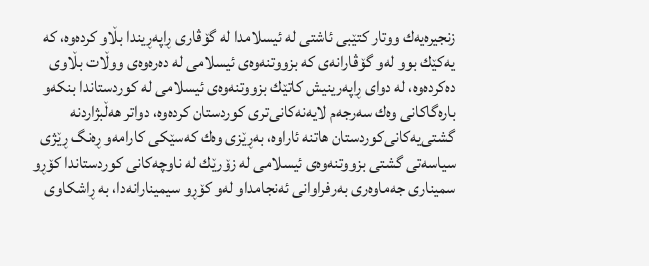زنجیره‌یه‌ك ووتار كتێبی‌ ئاشتی‌ له‌ ئیسلامدا له‌ گۆڤاری‌ ڕاپه‌ڕیندا بڵاو كرده‌وه‌، كه‌ یه‌كێك بوو له‌و گۆڤارانه‌ی‌ كه‌ بزووتنه‌وه‌ی‌ ئیسلامی‌ له‌ ده‌ره‌وه‌ی‌ ووڵات بڵاوی‌ ده‌كرده‌وه‌، له‌ دوای‌ ڕاپه‌رینیش كاتێك بزووتنه‌وه‌ی‌ ئیسلامی‌ له‌ كوردستاندا بنكه‌و باره‌گاكانی‌ وه‌ك سه‌رجه‌م لایه‌نه‌كانی‌تری‌ كوردستان كرده‌وه‌، دواتر هه‌ڵبژاردنه‌ گشتی‌یه‌كانی‌كوردستان هاتنه‌ ئاراوه‌، به‌ڕێزی‌ وه‌ك كه‌سێكی‌ كارامه‌و ڕه‌نگ ڕێژی‌ سیاسه‌تی‌ گشتی‌ بزووتنه‌وه‌ی‌ ئیسلامی‌ له‌ زۆرێك له‌ ناوچه‌كانی‌ كوردستاندا كۆڕو سمیناری‌ جه‌ماوه‌ری‌ به‌رفراوانی‌ ئه‌نجامداو له‌و كۆڕو سیمینارانه‌دا، به‌ ڕاشكاوی‌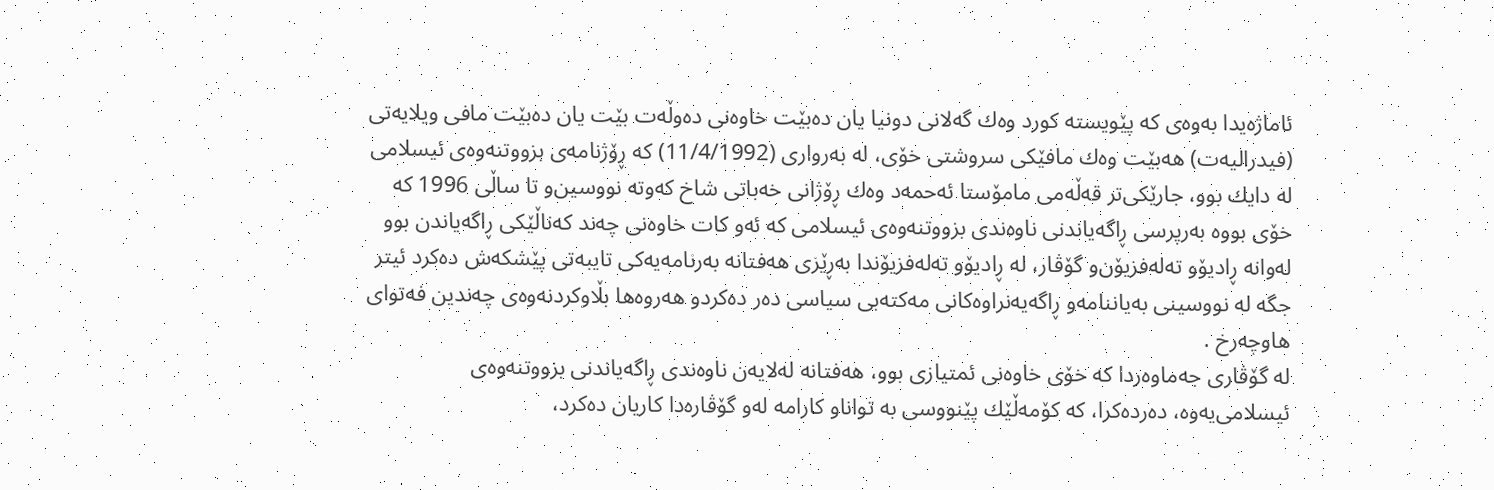ئاماژه‌یدا به‌وه‌ی‌ كه‌ پێویسته‌ كورد وه‌ك گه‌لانی‌ دونیا یان ده‌بێت خاوه‌نی‌ ده‌وڵه‌ت بێت یان ده‌بێت مافی‌ ویلایه‌تی‌ (فیدرالیه‌ت) هه‌بێت وه‌ك مافێكی‌ سروشتی‌ خۆی‌، له‌ به‌رواری‌ (11/4/1992) كه‌ ڕۆژنامه‌ی‌ بزووتنه‌وه‌ی‌ ئیسلامی‌ له‌ دایك بوو، جارێكی‌تر قه‌ڵه‌می‌ مامۆستا ئه‌حمه‌د وه‌ك ڕۆژانی‌ خه‌باتی‌ شاخ كه‌وته‌ نووسین‌و تا ساڵی‌ 1996 كه‌ خۆی‌ بووه‌ به‌رپرسی‌ ڕاگه‌یاندنی‌ ناوه‌ندی‌ بزووتنه‌وه‌ی‌ ئیسلامی‌ كه‌ ئه‌و كات خاوه‌نی‌ چه‌ند كه‌ناڵێكی‌ ڕاگه‌یاندن بوو له‌وانه‌ ڕادیۆو ته‌له‌فزیۆن‌و گۆڤار، له‌ ڕادیۆو ته‌له‌فزیۆندا به‌ڕێزی هه‌فتانه‌ به‌رنامه‌یه‌كی‌ تایبه‌تی‌ پێشكه‌ش ده‌كرد ئیتر جگه‌ له‌ نووسینی‌ به‌یاننامه‌و ڕاگه‌یه‌نراوه‌كانی‌ مه‌كته‌بی‌ سیاسی‌ ده‌ر ده‌كرد‌و هه‌روه‌ها بڵاوكردنه‌وه‌ی‌ چه‌ندین فه‌توای‌ هاوچه‌رخ .
له‌ گۆڤاری‌ جه‌ماوه‌ردا كه‌ خۆی‌ خاوه‌نی‌ ئمتیازی‌ بوو‌، هه‌فتانه‌ له‌لایه‌ن ناوه‌ندی‌ ڕاگه‌یاندنی‌ بزووتنه‌وه‌ی‌ ئیسلامی‌یه‌وه‌، ده‌رده‌كرا، كه‌ كۆمه‌ڵێك پێنووسی‌ به‌ تواناو كارامه‌ له‌و گۆڤاره‌دا كاریان ده‌كرد،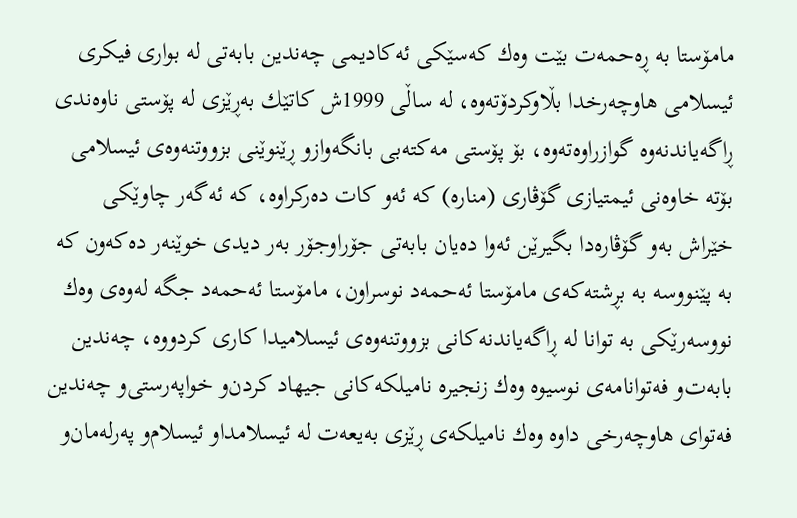مامۆستا به‌ ڕه‌حمه‌ت بێت وه‌ك كه‌سێكی‌ ئه‌كادیمی‌ چه‌ندین بابه‌تی‌ له‌ بواری‌ فیكری‌ ئیسلامی‌ هاوچه‌رخدا بڵاوكردۆته‌وه‌، له‌ ساڵی‌ 1999ش كاتێك به‌ڕێزی‌ له‌ پۆستی‌ ناوه‌ندی‌ ڕاگه‌یاندنه‌وه‌ گوازراوه‌ته‌وه‌، بۆ پۆستی‌ مه‌كته‌بی‌ بانگه‌وازو ڕێنوێنی‌ بزووتنه‌وه‌ی‌ ئیسلامی‌ بۆته‌ خاوه‌نی‌ ئیمتیازی‌ گۆڤاری‌ (مناره‌) كه‌ ئه‌و كات ده‌ركراوه‌، كه‌ ئه‌گه‌ر چاوێكی‌ خێراش به‌و گۆڤاره‌دا بگیرێن ئه‌وا ده‌یان بابه‌تی‌ جۆراوجۆر به‌ر دیدی‌ خوێنه‌ر ده‌كه‌ون كه‌ به‌ پێنووسه‌ به‌ بڕشته‌كه‌ی‌ مامۆستا ئه‌حمه‌د نوسراون، مامۆستا ئه‌حمه‌د جگه‌ له‌وه‌ی‌ وه‌ك نووسه‌رێكی‌ به‌ توانا له‌ ڕاگه‌یاندنه‌كانی‌ بزووتنه‌وه‌ی‌ ئیسلامیدا كاری‌ كردووه‌، چه‌ندین بابه‌ت‌و فه‌توانامه‌ی‌ نوسیوه‌ وه‌ك زنجیره‌ نامیلكه‌كانی‌ جیهاد كردن‌و خواپه‌رستی‌و چه‌ندین فه‌توای‌ هاوچه‌رخی‌ داوه‌ وه‌ك نامیلكه‌ی‌ ڕێزی‌ به‌یعه‌ت له‌ ئیسلامدا‌و ئیسلام‌و په‌رله‌مان‌و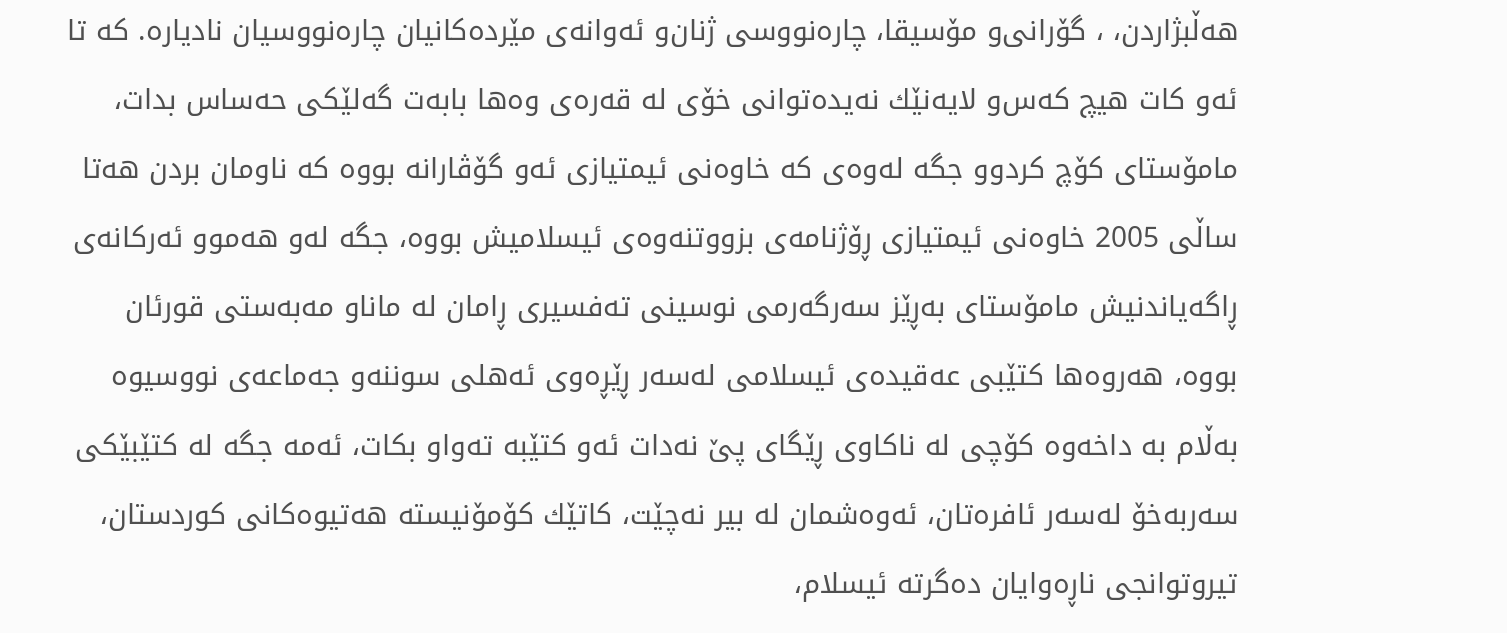هه‌ڵبژاردن، ، گۆرانی‌‌و مۆسیقا، چاره‌نووسی‌ ژنان‌و ئه‌وانه‌ی‌ مێرده‌كانیان چاره‌نووسیان نادیاره‌. كه‌ تا ئه‌و كات هیچ كه‌س‌و لایه‌نێك نه‌یده‌توانی‌ خۆی‌ له‌ قه‌ره‌ی‌ وه‌ها بابه‌ت گه‌لێكی‌ حه‌ساس بدات، مامۆستای‌ كۆچ كردوو جگه‌ له‌وه‌ی‌ كه‌ خاوه‌نی‌ ئیمتیازی‌ ئه‌و گۆڤارانه‌ بووه‌ كه‌ ناومان بردن هه‌تا ساڵی‌ 2005 خاوه‌نی‌ ئیمتیازی‌ ڕۆژنامه‌ی‌ بزووتنه‌وه‌ی‌ ئیسلامیش بووه‌، جگه‌ له‌و هه‌موو ئه‌ركانه‌ی‌ ڕاگه‌یاندنیش مامۆستای به‌ڕێز سه‌رگه‌رمی‌ نوسینی‌ ته‌فسیری‌ ڕامان له‌ ماناو مه‌به‌ستی‌ قورئان بووه‌، هه‌روه‌ها كتێبی‌ عه‌قیده‌ی‌ ئیسلامی‌ له‌سه‌ر ڕێڕه‌وی‌ ئه‌هلی‌ سوننه‌و جه‌ماعه‌ی‌ نووسیوه‌ به‌ڵام به‌ داخه‌وه‌ كۆچی‌ له‌ ناكاوی‌ ڕێگای‌ پێ نه‌دات ئه‌و كتێبه‌ ته‌واو بكات، ئه‌مه‌ جگه‌ له‌ كتێبێكی‌ سه‌ربه‌خۆ له‌سه‌ر ئافره‌تان، ئه‌وه‌شمان له‌ بیر نه‌چێت، كاتێك كۆمۆنیسته‌ هه‌تیوه‌كانی‌ كوردستان، تیروتوانجی‌ ناڕه‌وایان ده‌گرته‌ ئیسلام،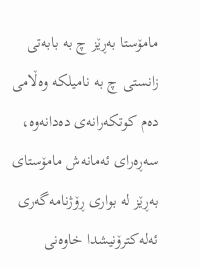مامۆستا به‌ڕێز چ به‌ بابه‌تی‌ زانستی‌ چ به‌ نامیلكه‌ وه‌ڵامی‌ ده‌م كوتكه‌رانه‌ی‌ ده‌دانه‌وه‌، سه‌ڕه‌رای‌ ئه‌مانه‌ش مامۆستای‌ به‌ڕێز له‌ بواری‌ ڕۆژنامه‌گه‌ری‌ ئه‌له‌كترۆنیشدا خاوه‌نی‌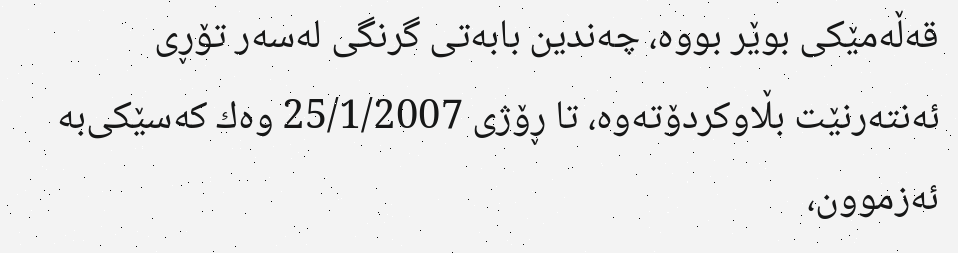قه‌ڵه‌مێكی‌ بوێر بووه‌، چه‌ندین بابه‌تی‌ گرنگی‌ له‌سه‌ر تۆڕی‌ ئه‌نته‌رنێت بڵاوكردۆته‌وه‌، تا ڕۆژی‌ 25/1/2007 وه‌ك كه‌سێكی‌به‌ ئه‌زموون،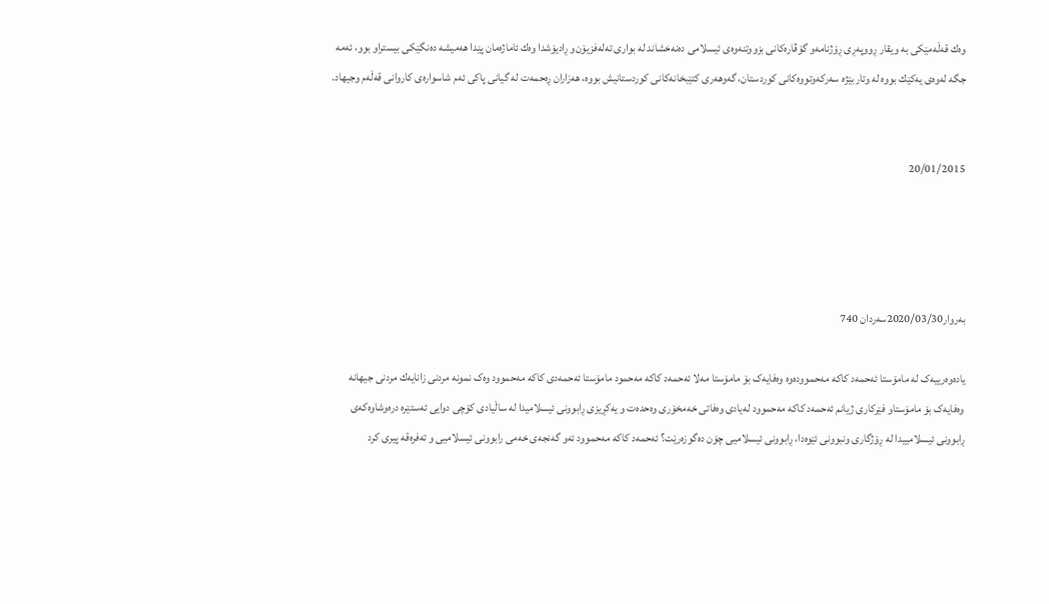وه‌ك قه‌ڵه‌مێكی‌ به‌ ویقار ڕووپه‌ڕی‌ ڕۆژنامه‌و گۆڤاره‌كانی‌ بزووتنه‌وه‌ی‌ ئیسلامی‌ ده‌نه‌خشاند له‌ بواری‌ ته‌له‌فزیۆن‌و ڕادیۆشدا وه‌ك ئاماژه‌مان پێدا هه‌میشه‌ ده‌نگێكی‌ بیستراو بوو، ئه‌مه‌ جگه‌ له‌وه‌ی‌ یه‌كێك بووه‌ له‌ وتاربێژه‌ سه‌ركه‌وتووه‌كانی‌ كوردستان، گه‌وهه‌ری‌ كتێبخانه‌كانی‌ كوردستانیش بووه‌، هه‌زاران ڕه‌حمه‌ت له‌ گیانی‌ پاكی‌ ئه‌م شاسواره‌ی‌ كاروانی‌ قه‌ڵه‌م وجیهاد.


20/01/2015




بەروار2020/03/30سەردان 740

یادەوەرییەک لە مامۆستا ئەحمەد کاکە مەحموودەوە وەفایەک بۆ مامۆستا مەلا ئەحمەد کاکە مەحمود مامۆستا ئەحمەدی کاکە مەحموود وەک نمونە مردنی‌ زانایه‌ك مردنی‌ جیهانه‌ وەفایەک بۆ مامۆستاو فێرکاری ژیانم ئەحمەد کاکە مەحموود له‌یادی‌ وه‌فاتی‌ خه‌مخۆری‌ وەحدەت و یەكڕیزی ڕابوونی‌ ئیسلامیدا لە ساڵیادی کۆچی دوایی ئەستێرە درەوشاوەکەی ڕابوونی ئیسلامییدا له‌ ڕۆژگاری‌ ونبوونی‌ ئێوه‌دا، ڕابوونی‌ ئیسلامیی‌ چۆن ده‌گوزه‌رێت؟ ئه‌حمه‌د كاكه‌ مه‌حموود ئه‌و گه‌نجه‌ی‌ خه‌می‌ رابوونی‌ ئیسلامیی و ته‌فره‌قه‌ پیری‌ كرد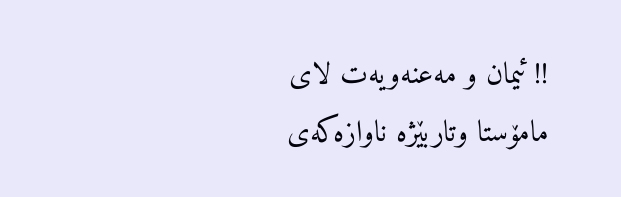!! ئیمان و مه‌عنه‌ویه‌ت لای‌ مامۆستا وتاربێژە ناوازەکەی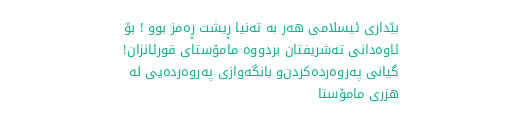بێداری ئیسلامی هه‌ر به‌ ته‌نیا ڕیشت ڕه‌مز بوو ! بۆ ئاوه‌دانی‌ ته‌شریفتان بردووه‌ مامۆستای‌ قورئانزان! گیانی‌ په‌روه‌رده‌كردن‌و بانگه‌وازی‌ په‌روه‌رده‌یی‌ له‌ هزرى مامۆستا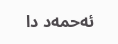ئه‌حمه‌د دا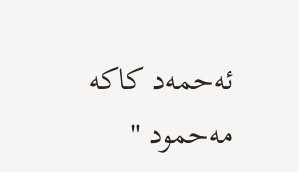ئه‌حمه‌د كاكه‌ مه‌حمود "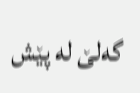گه‌لێ‌ له‌ پێش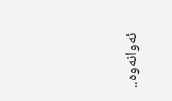ئه‌وانه‌وه‌..